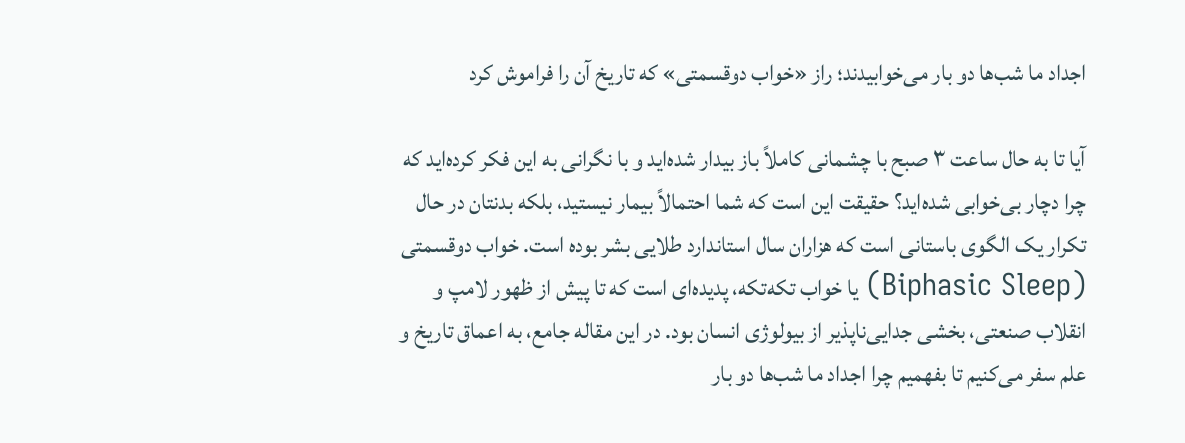اجداد ما شب‌ها دو بار می‌خوابیدند؛ راز «خواب دوقسمتی» که تاریخ آن را فراموش کرد

آیا تا به حال ساعت ۳ صبح با چشمانی کاملاً باز بیدار شده‌اید و با نگرانی به این فکر کرده‌اید که چرا دچار بی‌خوابی شده‌اید؟ حقیقت این است که شما احتمالاً بیمار نیستید، بلکه بدنتان در حال تکرار یک الگوی باستانی است که هزاران سال استاندارد طلایی بشر بوده است. خواب دوقسمتی (Biphasic Sleep) یا خواب تکه‌تکه، پدیده‌ای است که تا پیش از ظهور لامپ و انقلاب صنعتی، بخشی جدایی‌ناپذیر از بیولوژی انسان بود. در این مقاله جامع، به اعماق تاریخ و علم سفر می‌کنیم تا بفهمیم چرا اجداد ما شب‌ها دو بار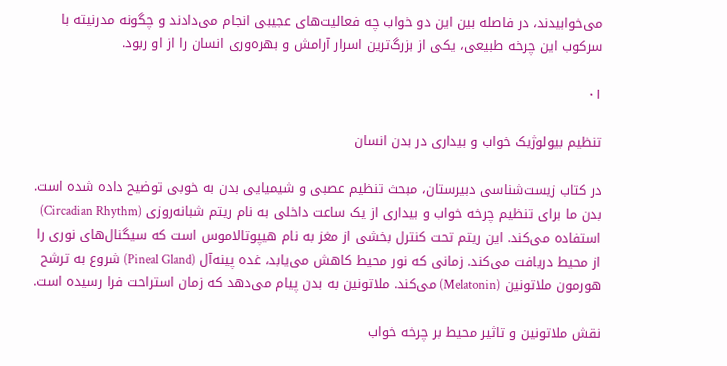می‌خوابیدند، در فاصله بین این دو خواب چه فعالیت‌های عجیبی انجام می‌دادند و چگونه مدرنیته با سرکوب این چرخه طبیعی، یکی از بزرگ‌ترین اسرار آرامش و بهره‌وری انسان را از او ربود.

۰۱

تنظیم بیولوژیک خواب و بیداری در بدن انسان

در کتاب زیست‌شناسی دبیرستان، مبحث تنظیم عصبی و شیمیایی بدن به خوبی توضیح داده شده است. بدن ما برای تنظیم چرخه خواب و بیداری از یک ساعت داخلی به نام ریتم شبانه‌روزی (Circadian Rhythm) استفاده می‌کند. این ریتم تحت کنترل بخشی از مغز به نام هیپوتالاموس است که سیگنال‌های نوری را از محیط دریافت می‌کند. زمانی که نور محیط کاهش می‌یابد، غده پینه‌آل (Pineal Gland) شروع به ترشح هورمون ملاتونین (Melatonin) می‌کند. ملاتونین به بدن پیام می‌دهد که زمان استراحت فرا رسیده است.

نقش ملاتونین و تاثیر محیط بر چرخه خواب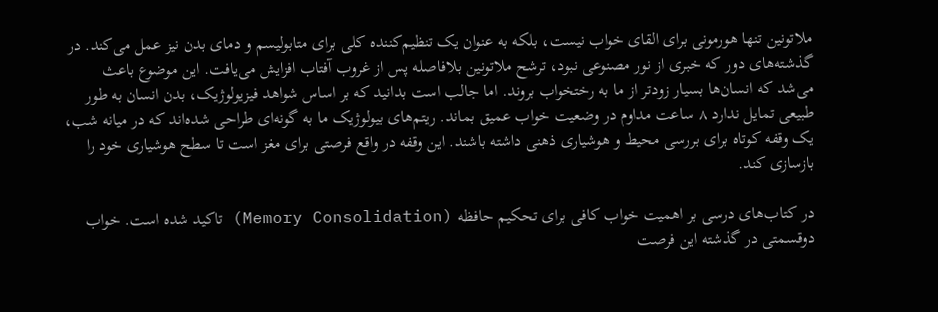ملاتونین تنها هورمونی برای القای خواب نیست، بلکه به عنوان یک تنظیم‌کننده کلی برای متابولیسم و دمای بدن نیز عمل می‌کند. در گذشته‌های دور که خبری از نور مصنوعی نبود، ترشح ملاتونین بلافاصله پس از غروب آفتاب افزایش می‌یافت. این موضوع باعث می‌شد که انسان‌ها بسیار زودتر از ما به رختخواب بروند. اما جالب است بدانید که بر اساس شواهد فیزیولوژیک، بدن انسان به طور طبیعی تمایل ندارد ۸ ساعت مداوم در وضعیت خواب عمیق بماند. ریتم‌های بیولوژیک ما به گونه‌ای طراحی شده‌اند که در میانه شب، یک وقفه کوتاه برای بررسی محیط و هوشیاری ذهنی داشته باشند. این وقفه در واقع فرصتی برای مغز است تا سطح هوشیاری خود را بازسازی کند.

در کتاب‌های درسی بر اهمیت خواب کافی برای تحکیم حافظه (Memory Consolidation) تاکید شده است. خواب دوقسمتی در گذشته این فرصت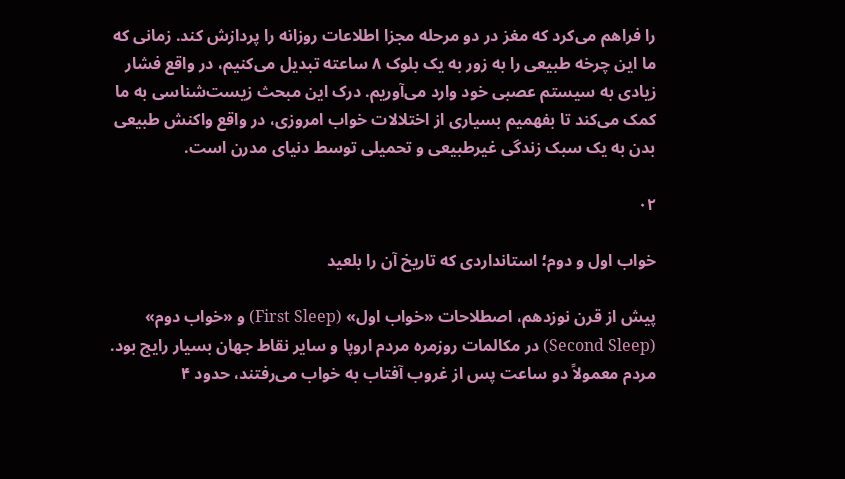را فراهم می‌کرد که مغز در دو مرحله مجزا اطلاعات روزانه را پردازش کند. زمانی که ما این چرخه طبیعی را به زور به یک بلوک ۸ ساعته تبدیل می‌کنیم، در واقع فشار زیادی به سیستم عصبی خود وارد می‌آوریم. درک این مبحث زیست‌شناسی به ما کمک می‌کند تا بفهمیم بسیاری از اختلالات خواب امروزی، در واقع واکنش طبیعی بدن به یک سبک زندگی غیرطبیعی و تحمیلی توسط دنیای مدرن است.

۰۲

خواب اول و دوم؛ استانداردی که تاریخ آن را بلعید

پیش از قرن نوزدهم، اصطلاحات «خواب اول» (First Sleep) و «خواب دوم» (Second Sleep) در مکالمات روزمره مردم اروپا و سایر نقاط جهان بسیار رایج بود. مردم معمولاً دو ساعت پس از غروب آفتاب به خواب می‌رفتند، حدود ۴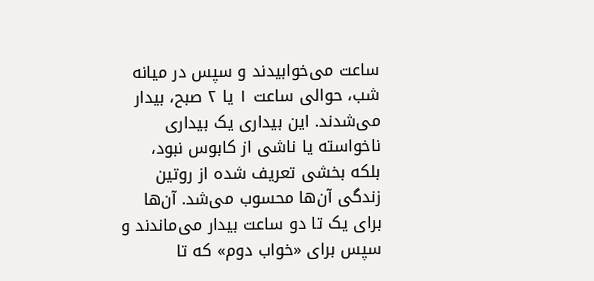ساعت می‌خوابیدند و سپس در میانه شب، حوالی ساعت ۱ یا ۲ صبح، بیدار می‌شدند. این بیداری یک بیداری ناخواسته یا ناشی از کابوس نبود، بلکه بخشی تعریف شده از روتین زندگی آن‌ها محسوب می‌شد. آن‌ها برای یک تا دو ساعت بیدار می‌ماندند و سپس برای «خواب دوم» که تا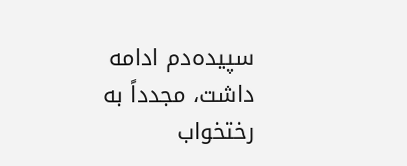سپیده‌دم ادامه داشت، مجدداً به رختخواب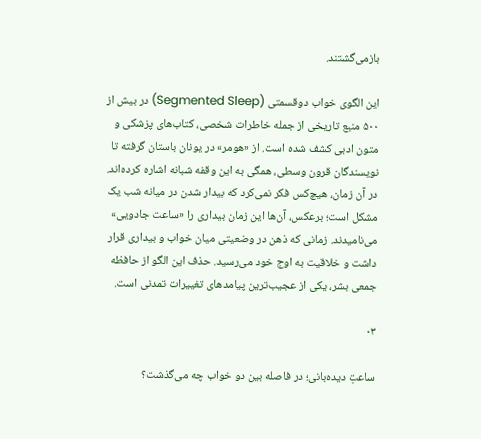بازمی‌گشتند.

این الگوی خواب دوقسمتی (Segmented Sleep) در بیش از ۵۰۰ منبع تاریخی از جمله خاطرات شخصی، کتاب‌های پزشکی و متون ادبی کشف شده است. از «هومر» در یونان باستان گرفته تا نویسندگان قرون وسطی، همگی به این وقفه شبانه اشاره کرده‌اند. در آن زمان، هیچ‌کس فکر نمی‌کرد که بیدار شدن در میانه شب یک مشکل است؛ برعکس، آن‌ها این زمان بیداری را «ساعت جادویی» می‌نامیدند. زمانی که ذهن در وضعیتی میان خواب و بیداری قرار داشت و خلاقیت به اوج خود می‌رسید. حذف این الگو از حافظه جمعی بشر، یکی از عجیب‌ترین پیامدهای تغییرات تمدنی است.

۰۳

ساعتِ دیده‌بانی؛ در فاصله بین دو خواب چه می‌گذشت؟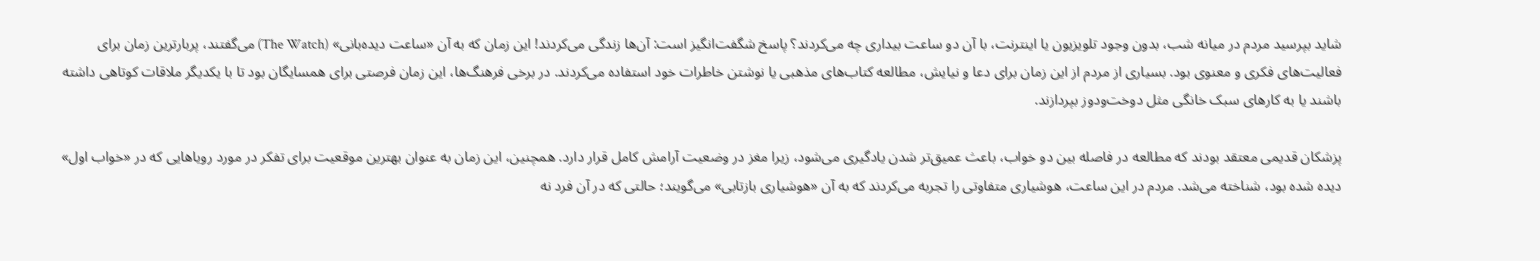شاید بپرسید مردم در میانه شب، بدون وجود تلویزیون یا اینترنت، با آن دو ساعت بیداری چه می‌کردند؟ پاسخ شگفت‌انگیز است: آن‌ها زندگی می‌کردند! این زمان که به آن «ساعت دیده‌بانی» (The Watch) می‌گفتند، پربارترین زمان برای فعالیت‌های فکری و معنوی بود. بسیاری از مردم از این زمان برای دعا و نیایش، مطالعه کتاب‌های مذهبی یا نوشتن خاطرات خود استفاده می‌کردند. در برخی فرهنگ‌ها، این زمان فرصتی برای همسایگان بود تا با یکدیگر ملاقات کوتاهی داشته باشند یا به کارهای سبک خانگی مثل دوخت‌ودوز بپردازند.

پزشکان قدیمی معتقد بودند که مطالعه در فاصله بین دو خواب، باعث عمیق‌تر شدن یادگیری می‌شود، زیرا مغز در وضعیت آرامش کامل قرار دارد. همچنین، این زمان به عنوان بهترین موقعیت برای تفکر در مورد رویاهایی که در «خواب اول» دیده شده بود، شناخته می‌شد. مردم در این ساعت، هوشیاری متفاوتی را تجربه می‌کردند که به آن «هوشیاری بازتابی» می‌گویند؛ حالتی که در آن فرد نه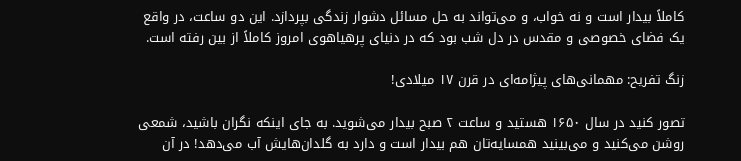کاملاً بیدار است و نه خواب، و می‌تواند به حل مسائل دشوار زندگی بپردازد. این دو ساعت، در واقع یک فضای خصوصی و مقدس در دل شب بود که در دنیای پرهیاهوی امروز کاملاً از بین رفته است.

زنگ تفریح: مهمانی‌های پیژامه‌ای در قرن ۱۷ میلادی!

تصور کنید در سال ۱۶۵۰ هستید و ساعت ۲ صبح بیدار می‌شوید. به جای اینکه نگران باشید، شمعی روشن می‌کنید و می‌بینید همسایه‌تان هم بیدار است و دارد به گلدان‌هایش آب می‌دهد! در آن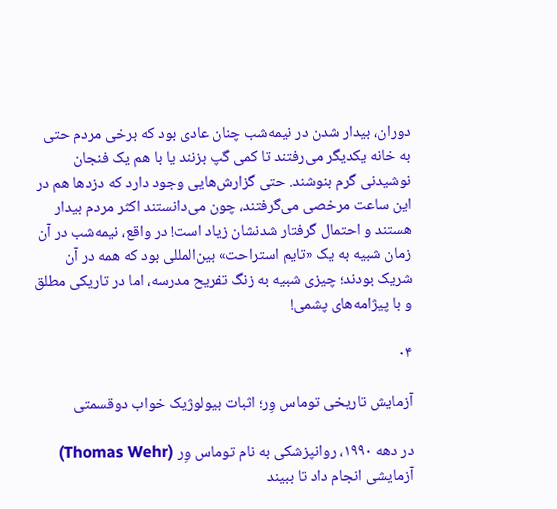دوران، بیدار شدن در نیمه‌شب چنان عادی بود که برخی مردم حتی به خانه یکدیگر می‌رفتند تا کمی گپ بزنند یا با هم یک فنجان نوشیدنی گرم بنوشند. حتی گزارش‌هایی وجود دارد که دزدها هم در این ساعت مرخصی می‌گرفتند، چون می‌دانستند اکثر مردم بیدار هستند و احتمال گرفتار شدنشان زیاد است! در واقع، نیمه‌شب در آن زمان شبیه به یک «تایم استراحت» بین‌المللی بود که همه در آن شریک بودند؛ چیزی شبیه به زنگ تفریح مدرسه، اما در تاریکی مطلق و با پیژامه‌های پشمی!

۰۴

آزمایش تاریخی توماس وِر؛ اثبات بیولوژیک خواب دوقسمتی

در دهه ۱۹۹۰، روانپزشکی به نام توماس وِر (Thomas Wehr) آزمایشی انجام داد تا ببیند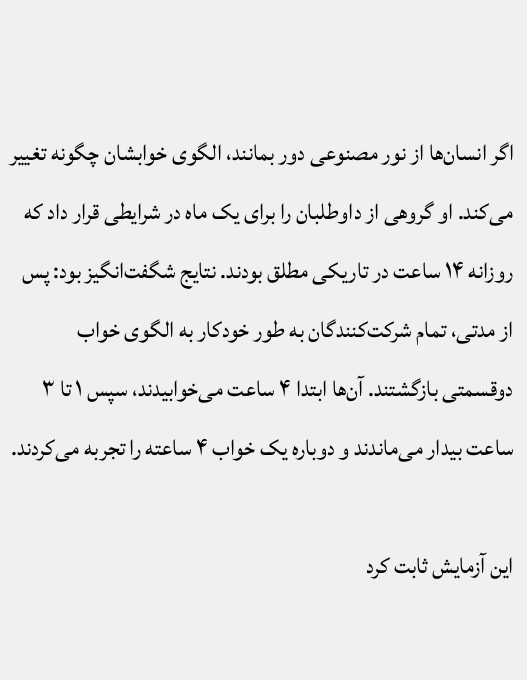اگر انسان‌ها از نور مصنوعی دور بمانند، الگوی خوابشان چگونه تغییر می‌کند. او گروهی از داوطلبان را برای یک ماه در شرایطی قرار داد که روزانه ۱۴ ساعت در تاریکی مطلق بودند. نتایج شگفت‌انگیز بود: پس از مدتی، تمام شرکت‌کنندگان به طور خودکار به الگوی خواب دوقسمتی بازگشتند. آن‌ها ابتدا ۴ ساعت می‌خوابیدند، سپس ۱ تا ۳ ساعت بیدار می‌ماندند و دوباره یک خواب ۴ ساعته را تجربه می‌کردند.

این آزمایش ثابت کرد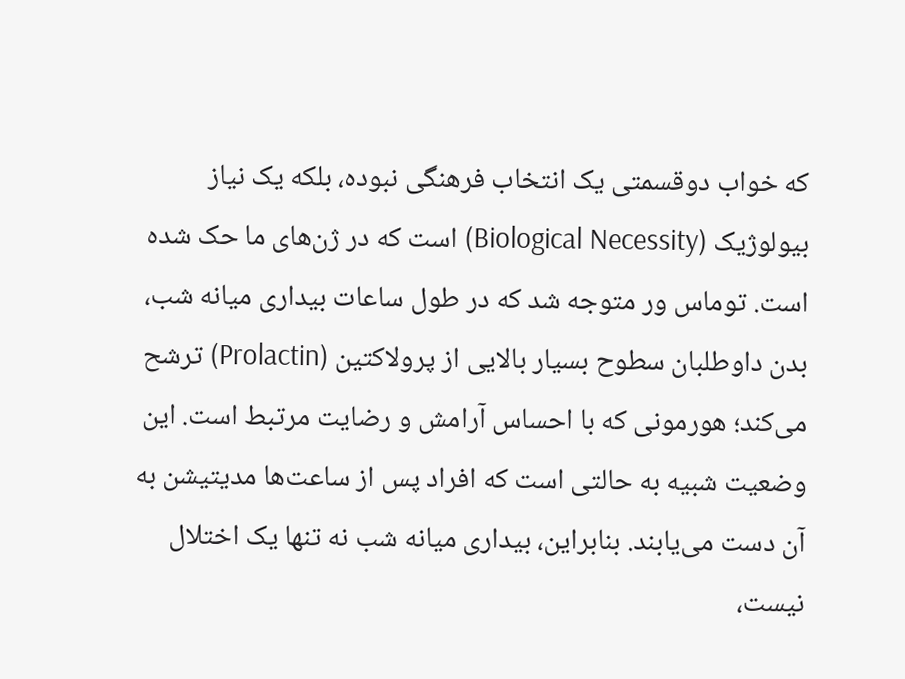که خواب دوقسمتی یک انتخاب فرهنگی نبوده، بلکه یک نیاز بیولوژیک (Biological Necessity) است که در ژن‌های ما حک شده است. توماس ور متوجه شد که در طول ساعات بیداری میانه شب، بدن داوطلبان سطوح بسیار بالایی از پرولاکتین (Prolactin) ترشح می‌کند؛ هورمونی که با احساس آرامش و رضایت مرتبط است. این وضعیت شبیه به حالتی است که افراد پس از ساعت‌ها مدیتیشن به آن دست می‌یابند. بنابراین، بیداری میانه شب نه تنها یک اختلال نیست،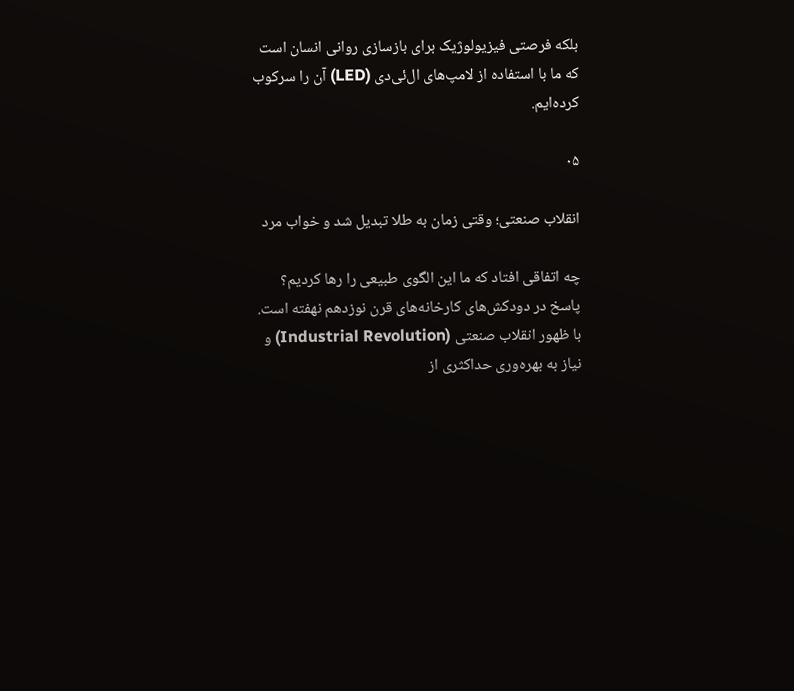بلکه فرصتی فیزیولوژیک برای بازسازی روانی انسان است که ما با استفاده از لامپ‌های ال‌ئی‌دی (LED) آن را سرکوب کرده‌ایم.

۰۵

انقلاب صنعتی؛ وقتی زمان به طلا تبدیل شد و خواب مرد

چه اتفاقی افتاد که ما این الگوی طبیعی را رها کردیم؟ پاسخ در دودکش‌های کارخانه‌های قرن نوزدهم نهفته است. با ظهور انقلاب صنعتی (Industrial Revolution) و نیاز به بهره‌وری حداکثری از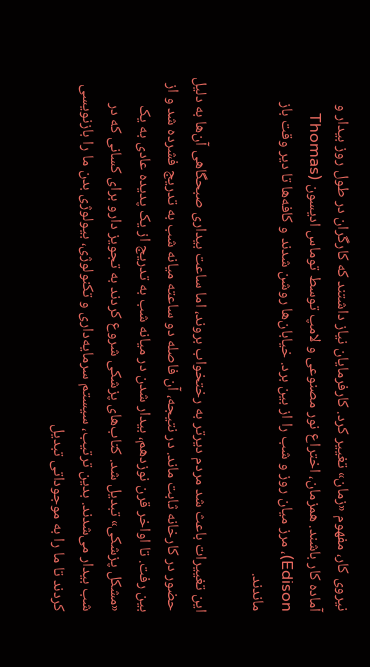نیروی کار، مفهوم «زمان» تغییر کرد. کارفرمایان نیاز داشتند که کارگران در طول روز بیدار و آماده کار باشند. همزمان، اختراع نور مصنوعی و لامپ توسط توماس ادیسون (Thomas Edison)، مرز میان روز و شب را از بین برد. خیابان‌ها روشن شدند و کافه‌ها تا دیر وقت باز ماندند.

این تغییرات باعث شد مردم دیرتر به رختخواب بروند، اما ساعت بیداری صبحگاهی آن‌ها به دلیل حضور در کارخانه ثابت ماند. در نتیجه، آن فاصله دو ساعته میانه شب به تدریج فشرده شد و از بین رفت. تا اواخر قرن نوزدهم، بیدار شدن در میانه شب به تدریج از یک پدیده عادی به یک «مشکل پزشکی» تبدیل شد. کتاب‌های پزشکی شروع کردند به تجویز دارو برای کسانی که در شب بیدار می‌شدند. بدین ترتیب، سیستم سرمایه‌داری و تکنولوژی، بیولوژی بدن ما را بازنویسی کردند تا ما را به موجوداتی تبدیل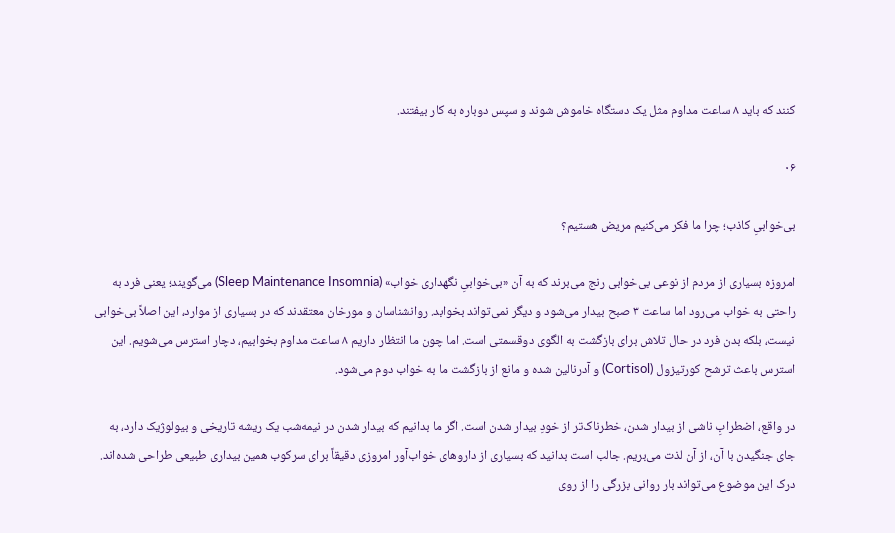کنند که باید ۸ ساعت مداوم مثل یک دستگاه خاموش شوند و سپس دوباره به کار بیفتند.

۰۶

بی‌خوابیِ کاذب؛ چرا ما فکر می‌کنیم مریض هستیم؟

امروزه بسیاری از مردم از نوعی بی‌خوابی رنج می‌برند که به آن «بی‌خوابیِ نگهداری خواب» (Sleep Maintenance Insomnia) می‌گویند؛ یعنی فرد به راحتی به خواب می‌رود اما ساعت ۳ صبح بیدار می‌شود و دیگر نمی‌تواند بخوابد. روانشناسان و مورخان معتقدند که در بسیاری از موارد، این اصلاً بی‌خوابی نیست، بلکه بدن فرد در حال تلاش برای بازگشت به الگوی دوقسمتی است. اما چون ما انتظار داریم ۸ ساعت مداوم بخوابیم، دچار استرس می‌شویم. این استرس باعث ترشح کورتیزول (Cortisol) و آدرنالین شده و مانع از بازگشت ما به خواب دوم می‌شود.

در واقع، اضطرابِ ناشی از بیدار شدن، خطرناک‌تر از خودِ بیدار شدن است. اگر ما بدانیم که بیدار شدن در نیمه‌شب یک ریشه تاریخی و بیولوژیک دارد، به جای جنگیدن با آن، از آن لذت می‌بریم. جالب است بدانید که بسیاری از داروهای خواب‌آور امروزی دقیقاً برای سرکوب همین بیداری طبیعی طراحی شده‌اند. درک این موضوع می‌تواند بار روانی بزرگی را از روی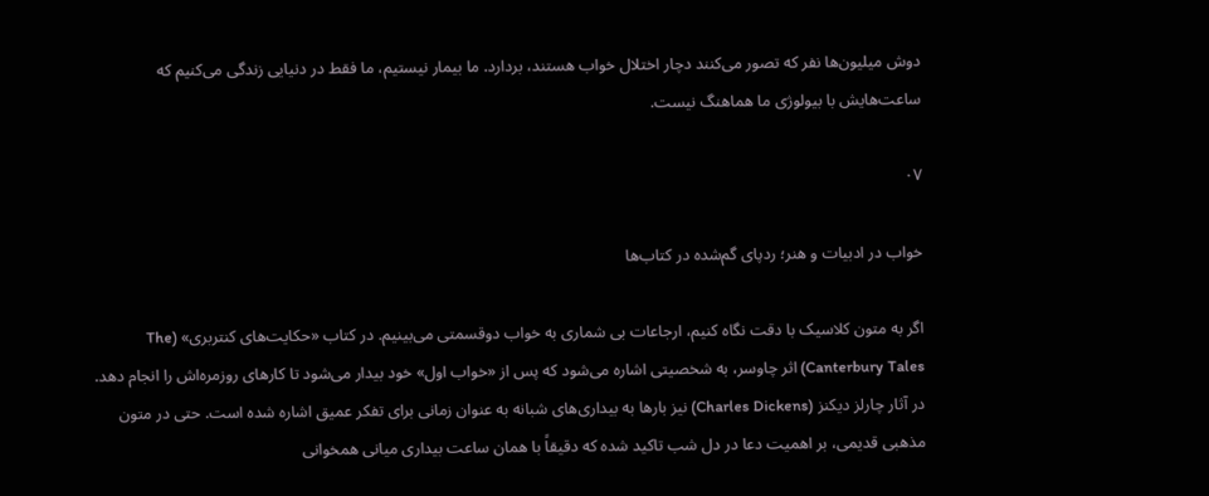دوش میلیون‌ها نفر که تصور می‌کنند دچار اختلال خواب هستند، بردارد. ما بیمار نیستیم، ما فقط در دنیایی زندگی می‌کنیم که ساعت‌هایش با بیولوژی ما هماهنگ نیست.

۰۷

خواب در ادبیات و هنر؛ ردپای گم‌شده در کتاب‌ها

اگر به متون کلاسیک با دقت نگاه کنیم، ارجاعات بی شماری به خواب دوقسمتی می‌بینیم. در کتاب «حکایت‌های کنتربری» (The Canterbury Tales) اثر چاوسر، به شخصیتی اشاره می‌شود که پس از «خواب اول» خود بیدار می‌شود تا کارهای روزمره‌اش را انجام دهد. در آثار چارلز دیکنز (Charles Dickens) نیز بارها به بیداری‌های شبانه به عنوان زمانی برای تفکر عمیق اشاره شده است. حتی در متون مذهبی قدیمی، بر اهمیت دعا در دل شب تاکید شده که دقیقاً با همان ساعت بیداری میانی همخوانی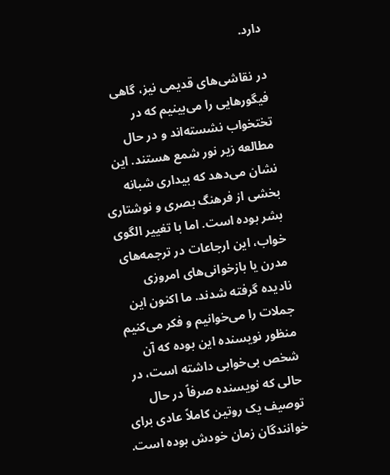دارد.

در نقاشی‌های قدیمی نیز، گاهی فیگورهایی را می‌بینیم که در تختخواب نشسته‌اند و در حال مطالعه زیر نور شمع هستند. این نشان می‌دهد که بیداری شبانه بخشی از فرهنگ بصری و نوشتاری بشر بوده است. اما با تغییر الگوی خواب، این ارجاعات در ترجمه‌های مدرن یا بازخوانی‌های امروزی نادیده گرفته شدند. ما اکنون این جملات را می‌خوانیم و فکر می‌کنیم منظور نویسنده این بوده که آن شخص بی‌خوابی داشته است، در حالی که نویسنده صرفاً در حال توصیف یک روتین کاملاً عادی برای خوانندگان زمان خودش بوده است.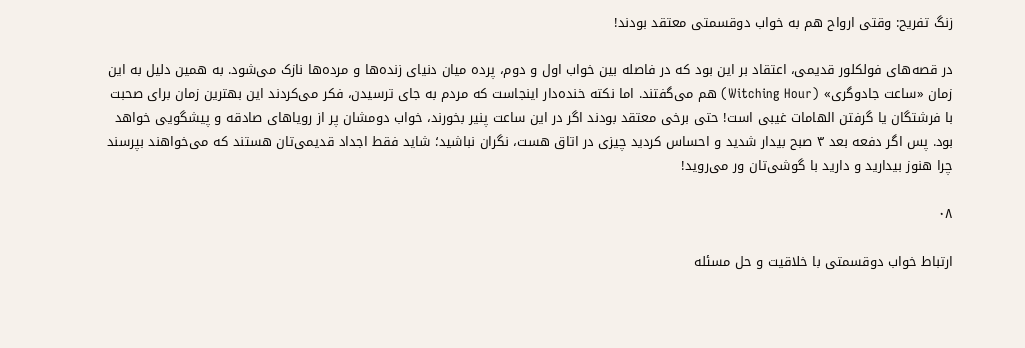زنگ تفریح: وقتی ارواح هم به خواب دوقسمتی معتقد بودند!

در قصه‌های فولکلور قدیمی، اعتقاد بر این بود که در فاصله بین خواب اول و دوم، پرده میان دنیای زنده‌ها و مرده‌ها نازک می‌شود. به همین دلیل به این زمان «ساعت جادوگری» (Witching Hour) هم می‌گفتند. اما نکته خنده‌دار اینجاست که مردم به جای ترسیدن، فکر می‌کردند این بهترین زمان برای صحبت با فرشتگان یا گرفتن الهامات غیبی است! حتی برخی معتقد بودند اگر در این ساعت پنیر بخورند، خواب دومشان پر از رویاهای صادقه و پیشگویی خواهد بود. پس اگر دفعه بعد ۳ صبح بیدار شدید و احساس کردید چیزی در اتاق هست، نگران نباشید؛ شاید فقط اجداد قدیمی‌تان هستند که می‌خواهند بپرسند چرا هنوز بیدارید و دارید با گوشی‌تان ور می‌روید!

۰۸

ارتباط خواب دوقسمتی با خلاقیت و حل مسئله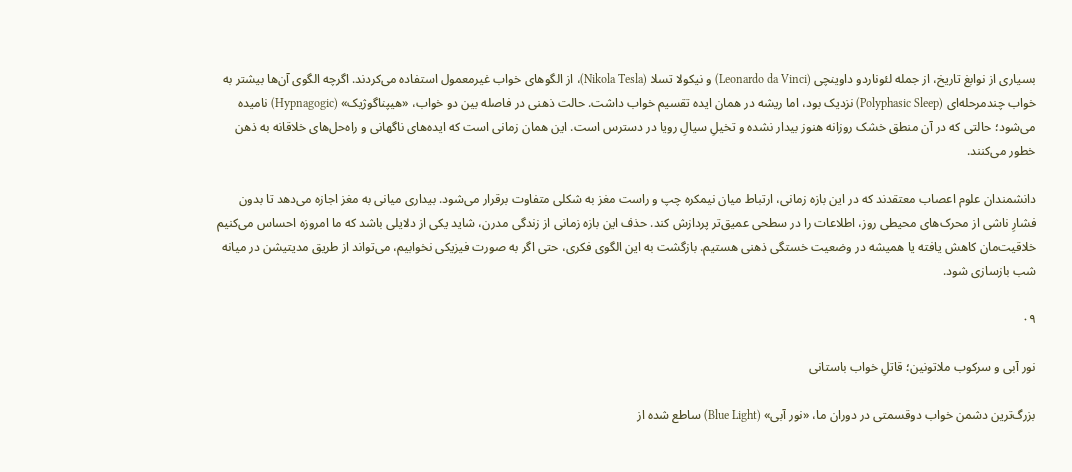بسیاری از نوابغ تاریخ، از جمله لئوناردو داوینچی (Leonardo da Vinci) و نیکولا تسلا (Nikola Tesla)، از الگوهای خواب غیرمعمول استفاده می‌کردند. اگرچه الگوی آن‌ها بیشتر به خواب چندمرحله‌ای (Polyphasic Sleep) نزدیک بود، اما ریشه در همان ایده تقسیم خواب داشت. حالت ذهنی در فاصله بین دو خواب، «هیپناگوژیک» (Hypnagogic) نامیده می‌شود؛ حالتی که در آن منطق خشک روزانه هنوز بیدار نشده و تخیلِ سیالِ رویا در دسترس است. این همان زمانی است که ایده‌های ناگهانی و راه‌حل‌های خلاقانه به ذهن خطور می‌کنند.

دانشمندان علوم اعصاب معتقدند که در این بازه زمانی، ارتباط میان نیمکره چپ و راست مغز به شکلی متفاوت برقرار می‌شود. بیداری میانی به مغز اجازه می‌دهد تا بدون فشارِ ناشی از محرک‌های محیطی روز، اطلاعات را در سطحی عمیق‌تر پردازش کند. حذف این بازه زمانی از زندگی مدرن، شاید یکی از دلایلی باشد که ما امروزه احساس می‌کنیم خلاقیت‌مان کاهش یافته یا همیشه در وضعیت خستگی ذهنی هستیم. بازگشت به این الگوی فکری، حتی اگر به صورت فیزیکی نخوابیم، می‌تواند از طریق مدیتیشن در میانه شب بازسازی شود.

۰۹

نور آبی و سرکوب ملاتونین؛ قاتلِ خواب باستانی

بزرگ‌ترین دشمن خواب دوقسمتی در دوران ما، «نور آبی» (Blue Light) ساطع شده از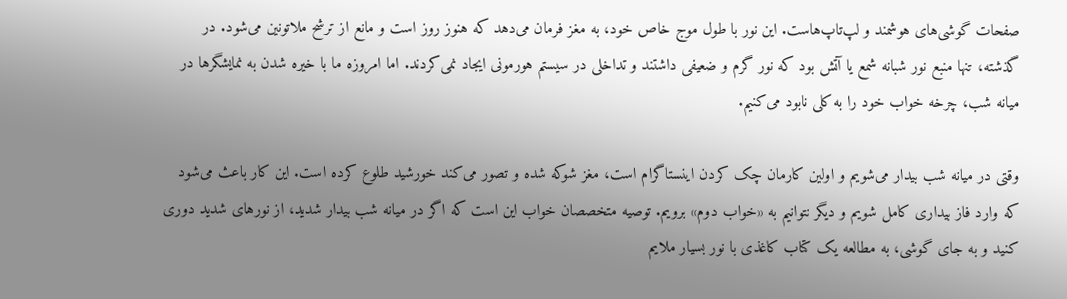صفحات گوشی‌های هوشمند و لپ‌تاپ‌هاست. این نور با طول موج خاص خود، به مغز فرمان می‌دهد که هنوز روز است و مانع از ترشح ملاتونین می‌شود. در گذشته، تنها منبع نور شبانه شمع یا آتش بود که نور گرم و ضعیفی داشتند و تداخلی در سیستم هورمونی ایجاد نمی‌کردند. اما امروزه ما با خیره شدن به نمایشگرها در میانه شب، چرخه خواب خود را به کلی نابود می‌کنیم.

وقتی در میانه شب بیدار می‌شویم و اولین کارمان چک کردن اینستاگرام است، مغز شوکه شده و تصور می‌کند خورشید طلوع کرده است. این کار باعث می‌شود که وارد فاز بیداری کامل شویم و دیگر نتوانیم به «خواب دوم» برویم. توصیه متخصصان خواب این است که اگر در میانه شب بیدار شدید، از نورهای شدید دوری کنید و به جای گوشی، به مطالعه یک کتاب کاغذی با نور بسیار ملایم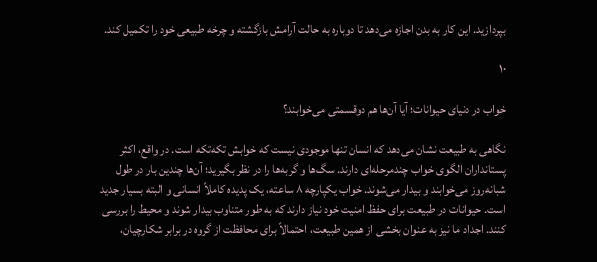بپردازید. این کار به بدن اجازه می‌دهد تا دوباره به حالت آرامش بازگشته و چرخه طبیعی خود را تکمیل کند.

۱۰

خواب در دنیای حیوانات؛ آیا آن‌ها هم دوقسمتی می‌خوابند؟

نگاهی به طبیعت نشان می‌دهد که انسان تنها موجودی نیست که خوابش تکه‌تکه است. در واقع، اکثر پستانداران الگوی خواب چندمرحله‌ای دارند. سگ‌ها و گربه‌ها را در نظر بگیرید؛ آن‌ها چندین بار در طول شبانه‌روز می‌خوابند و بیدار می‌شوند. خواب یکپارچه ۸ ساعته، یک پدیده کاملاً انسانی و البته بسیار جدید است. حیوانات در طبیعت برای حفظ امنیت خود نیاز دارند که به طور متناوب بیدار شوند و محیط را بررسی کنند. اجداد ما نیز به عنوان بخشی از همین طبیعت، احتمالاً برای محافظت از گروه در برابر شکارچیان،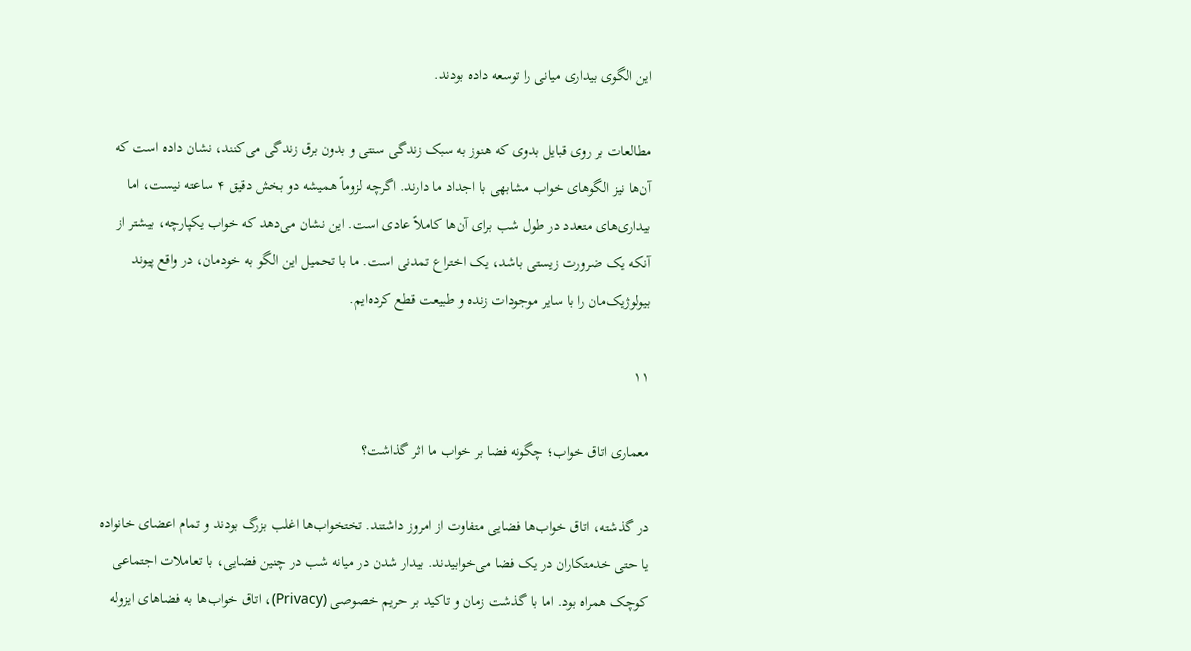این الگوی بیداری میانی را توسعه داده بودند.

مطالعات بر روی قبایل بدوی که هنوز به سبک زندگی سنتی و بدون برق زندگی می‌کنند، نشان داده است که آن‌ها نیز الگوهای خواب مشابهی با اجداد ما دارند. اگرچه لزوماً همیشه دو بخش دقیق ۴ ساعته نیست، اما بیداری‌های متعدد در طول شب برای آن‌ها کاملاً عادی است. این نشان می‌دهد که خواب یکپارچه، بیشتر از آنکه یک ضرورت زیستی باشد، یک اختراع تمدنی است. ما با تحمیل این الگو به خودمان، در واقع پیوند بیولوژیک‌مان را با سایر موجودات زنده و طبیعت قطع کرده‌ایم.

۱۱

معماری اتاق خواب؛ چگونه فضا بر خواب ما اثر گذاشت؟

در گذشته، اتاق خواب‌ها فضایی متفاوت از امروز داشتند. تختخواب‌ها اغلب بزرگ بودند و تمام اعضای خانواده یا حتی خدمتکاران در یک فضا می‌خوابیدند. بیدار شدن در میانه شب در چنین فضایی، با تعاملات اجتماعی کوچک همراه بود. اما با گذشت زمان و تاکید بر حریم خصوصی (Privacy)، اتاق خواب‌ها به فضاهای ایزوله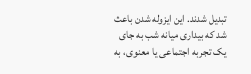تبدیل شدند. این ایزوله شدن باعث شد که بیداری میانه شب به جای یک تجربه اجتماعی یا معنوی، به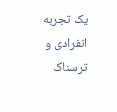یک تجربه انفرادی و ترسناک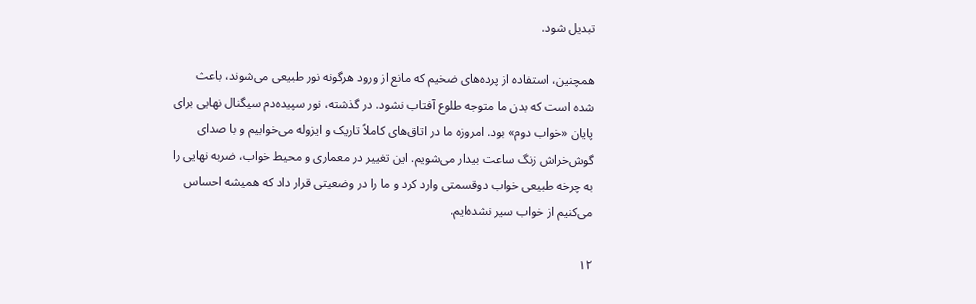تبدیل شود.

همچنین، استفاده از پرده‌های ضخیم که مانع از ورود هرگونه نور طبیعی می‌شوند، باعث شده است که بدن ما متوجه طلوع آفتاب نشود. در گذشته، نور سپیده‌دم سیگنال نهایی برای پایان «خواب دوم» بود. امروزه ما در اتاق‌های کاملاً تاریک و ایزوله می‌خوابیم و با صدای گوش‌خراش زنگ ساعت بیدار می‌شویم. این تغییر در معماری و محیط خواب، ضربه نهایی را به چرخه طبیعی خواب دوقسمتی وارد کرد و ما را در وضعیتی قرار داد که همیشه احساس می‌کنیم از خواب سیر نشده‌ایم.

۱۲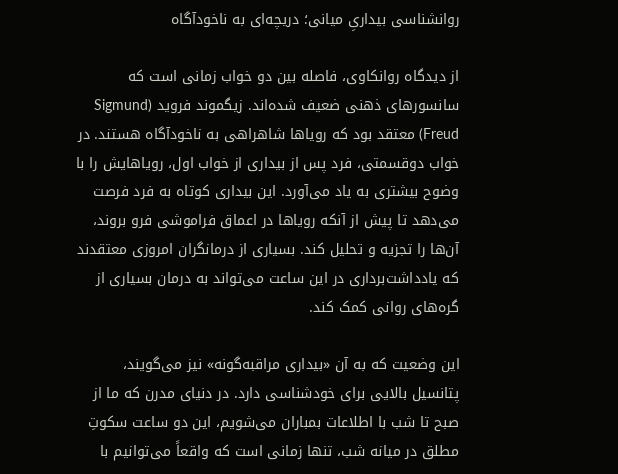روانشناسی بیداریِ میانی؛ دریچه‌ای به ناخودآگاه

از دیدگاه روانکاوی، فاصله بین دو خواب زمانی است که سانسورهای ذهنی ضعیف شده‌اند. زیگموند فروید (Sigmund Freud) معتقد بود که رویاها شاهراهی به ناخودآگاه هستند. در خواب دوقسمتی، فرد پس از بیداری از خواب اول، رویاهایش را با وضوح بیشتری به یاد می‌آورد. این بیداری کوتاه به فرد فرصت می‌دهد تا پیش از آنکه رویاها در اعماق فراموشی فرو بروند، آن‌ها را تجزیه و تحلیل کند. بسیاری از درمانگران امروزی معتقدند که یادداشت‌برداری در این ساعت می‌تواند به درمان بسیاری از گره‌های روانی کمک کند.

این وضعیت که به آن «بیداری مراقبه‌گونه» نیز می‌گویند، پتانسیل بالایی برای خودشناسی دارد. در دنیای مدرن که ما از صبح تا شب با اطلاعات بمباران می‌شویم، این دو ساعت سکوتِ مطلق در میانه شب، تنها زمانی است که واقعاً می‌توانیم با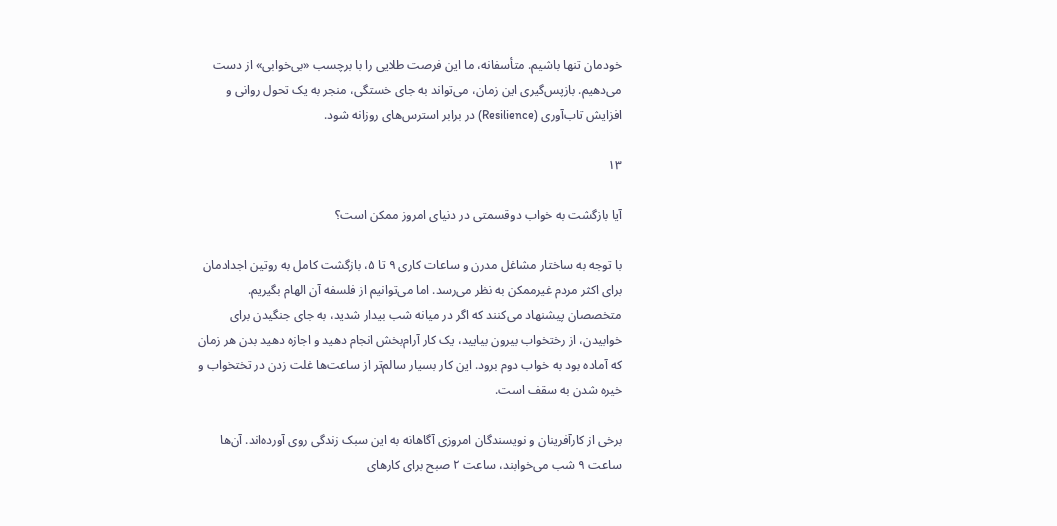خودمان تنها باشیم. متأسفانه، ما این فرصت طلایی را با برچسب «بی‌خوابی» از دست می‌دهیم. بازپس‌گیری این زمان، می‌تواند به جای خستگی، منجر به یک تحول روانی و افزایش تاب‌آوری (Resilience) در برابر استرس‌های روزانه شود.

۱۳

آیا بازگشت به خواب دوقسمتی در دنیای امروز ممکن است؟

با توجه به ساختار مشاغل مدرن و ساعات کاری ۹ تا ۵، بازگشت کامل به روتین اجدادمان برای اکثر مردم غیرممکن به نظر می‌رسد. اما می‌توانیم از فلسفه آن الهام بگیریم. متخصصان پیشنهاد می‌کنند که اگر در میانه شب بیدار شدید، به جای جنگیدن برای خوابیدن، از رختخواب بیرون بیایید، یک کار آرام‌بخش انجام دهید و اجازه دهید بدن هر زمان که آماده بود به خواب دوم برود. این کار بسیار سالم‌تر از ساعت‌ها غلت زدن در تختخواب و خیره شدن به سقف است.

برخی از کارآفرینان و نویسندگان امروزی آگاهانه به این سبک زندگی روی آورده‌اند. آن‌ها ساعت ۹ شب می‌خوابند، ساعت ۲ صبح برای کارهای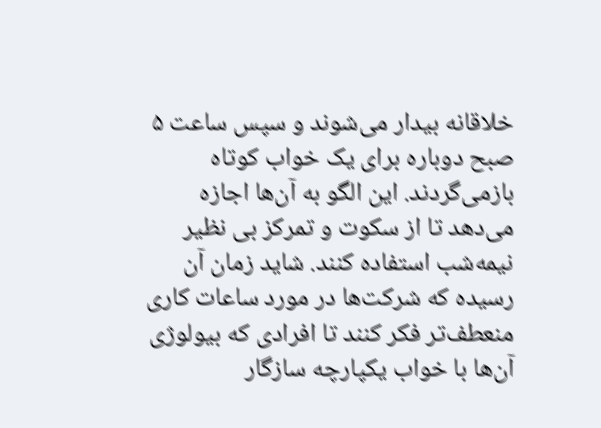خلاقانه بیدار می‌شوند و سپس ساعت ۵ صبح دوباره برای یک خواب کوتاه بازمی‌گردند. این الگو به آن‌ها اجازه می‌دهد تا از سکوت و تمرکز بی نظیر نیمه‌شب استفاده کنند. شاید زمان آن رسیده که شرکت‌ها در مورد ساعات کاری منعطف‌تر فکر کنند تا افرادی که بیولوژی آن‌ها با خواب یکپارچه سازگار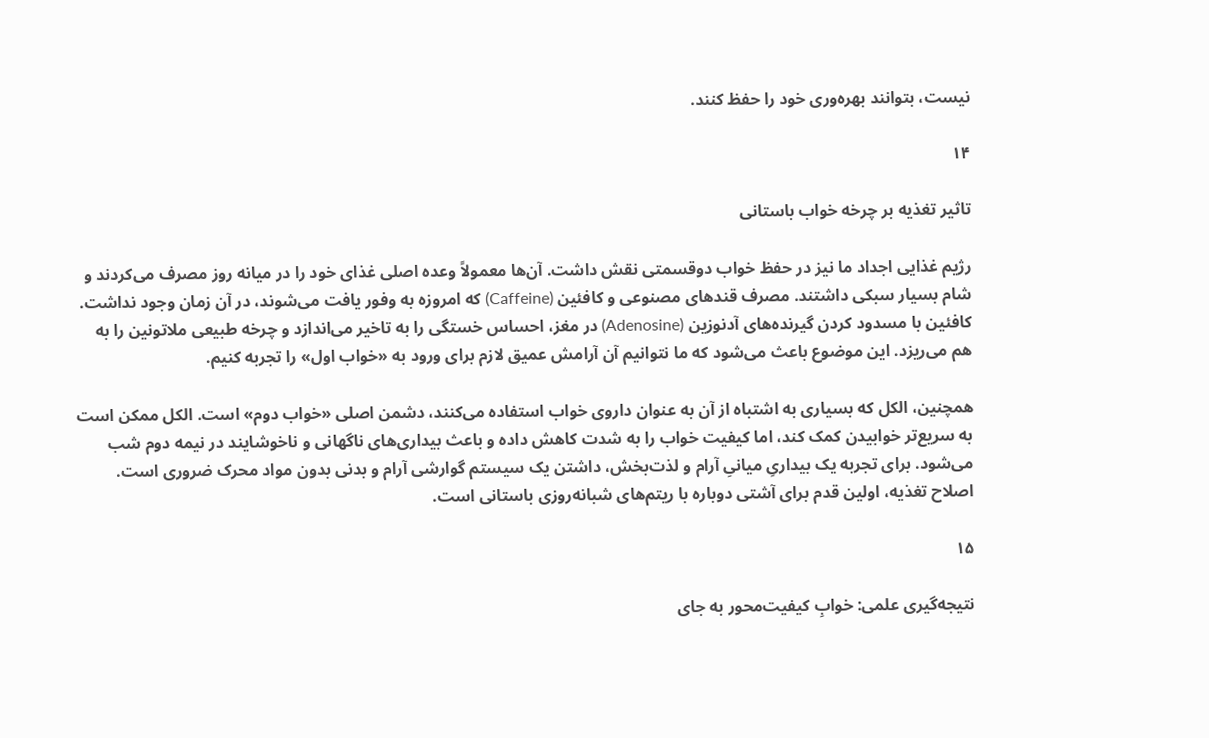نیست، بتوانند بهره‌وری خود را حفظ کنند.

۱۴

تاثیر تغذیه بر چرخه خواب باستانی

رژیم غذایی اجداد ما نیز در حفظ خواب دوقسمتی نقش داشت. آن‌ها معمولاً وعده اصلی غذای خود را در میانه روز مصرف می‌کردند و شام بسیار سبکی داشتند. مصرف قندهای مصنوعی و کافئین (Caffeine) که امروزه به وفور یافت می‌شوند، در آن زمان وجود نداشت. کافئین با مسدود کردن گیرنده‌های آدنوزین (Adenosine) در مغز، احساس خستگی را به تاخیر می‌اندازد و چرخه طبیعی ملاتونین را به هم می‌ریزد. این موضوع باعث می‌شود که ما نتوانیم آن آرامش عمیق لازم برای ورود به «خواب اول» را تجربه کنیم.

همچنین، الکل که بسیاری به اشتباه از آن به عنوان داروی خواب استفاده می‌کنند، دشمن اصلی «خواب دوم» است. الکل ممکن است به سریع‌تر خوابیدن کمک کند، اما کیفیت خواب را به شدت کاهش داده و باعث بیداری‌های ناگهانی و ناخوشایند در نیمه دوم شب می‌شود. برای تجربه یک بیداریِ میانیِ آرام و لذت‌بخش، داشتن یک سیستم گوارشی آرام و بدنی بدون مواد محرک ضروری است. اصلاح تغذیه، اولین قدم برای آشتی دوباره با ریتم‌های شبانه‌روزی باستانی است.

۱۵

نتیجه‌گیری علمی: خوابِ کیفیت‌محور به جای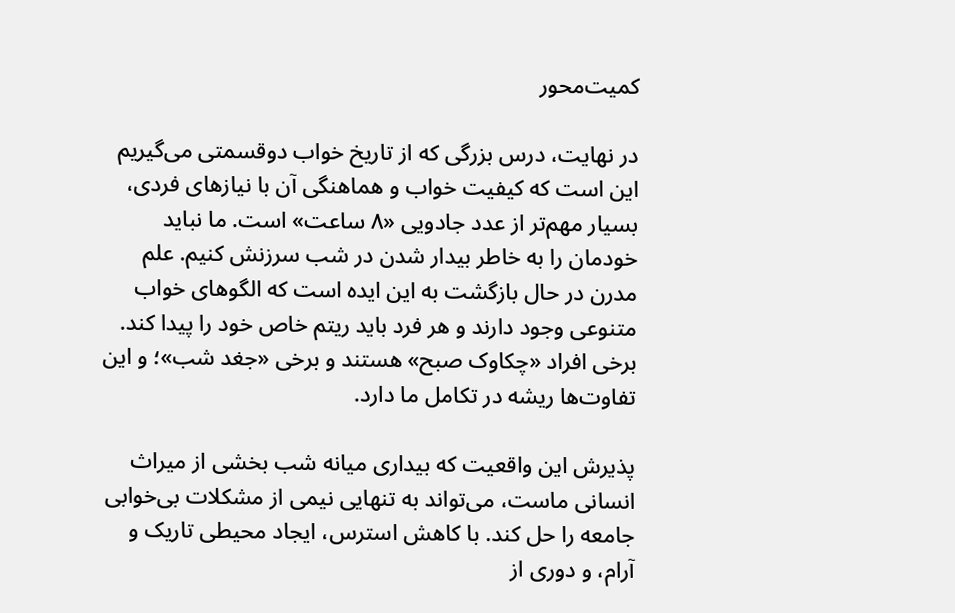کمیت‌محور

در نهایت، درس بزرگی که از تاریخ خواب دوقسمتی می‌گیریم این است که کیفیت خواب و هماهنگی آن با نیازهای فردی، بسیار مهم‌تر از عدد جادویی «۸ ساعت» است. ما نباید خودمان را به خاطر بیدار شدن در شب سرزنش کنیم. علم مدرن در حال بازگشت به این ایده است که الگوهای خواب متنوعی وجود دارند و هر فرد باید ریتم خاص خود را پیدا کند. برخی افراد «چکاوک صبح» هستند و برخی «جغد شب»؛ و این تفاوت‌ها ریشه در تکامل ما دارد.

پذیرش این واقعیت که بیداری میانه شب بخشی از میراث انسانی ماست، می‌تواند به تنهایی نیمی از مشکلات بی‌خوابی جامعه را حل کند. با کاهش استرس، ایجاد محیطی تاریک و آرام، و دوری از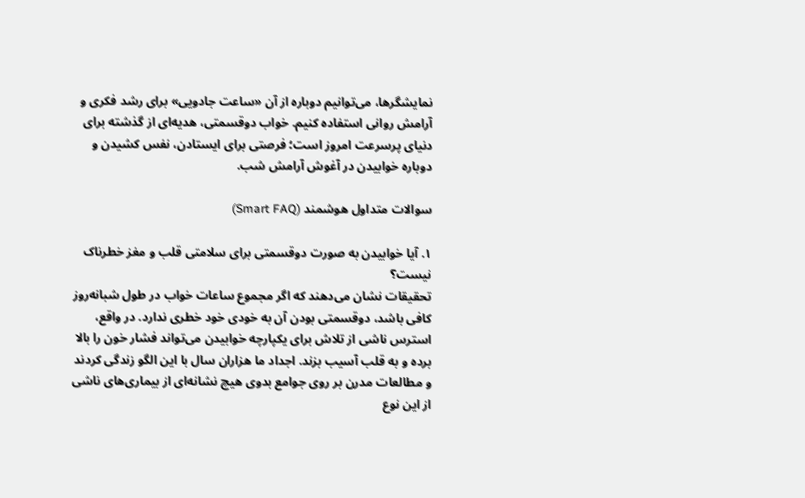نمایشگرها، می‌توانیم دوباره از آن «ساعت جادویی» برای رشد فکری و آرامش روانی استفاده کنیم. خواب دوقسمتی، هدیه‌ای از گذشته برای دنیای پرسرعت امروز است؛ فرصتی برای ایستادن، نفس کشیدن و دوباره خوابیدن در آغوش آرامش شب.

سوالات متداول هوشمند (Smart FAQ)

۱. آیا خوابیدن به صورت دوقسمتی برای سلامتی قلب و مغز خطرناک نیست؟
تحقیقات نشان می‌دهند که اگر مجموع ساعات خواب در طول شبانه‌روز کافی باشد، دوقسمتی بودن آن به خودی خود خطری ندارد. در واقع، استرس ناشی از تلاش برای یکپارچه خوابیدن می‌تواند فشار خون را بالا برده و به قلب آسیب بزند. اجداد ما هزاران سال با این الگو زندگی کردند و مطالعات مدرن بر روی جوامع بدوی هیچ نشانه‌ای از بیماری‌های ناشی از این نوع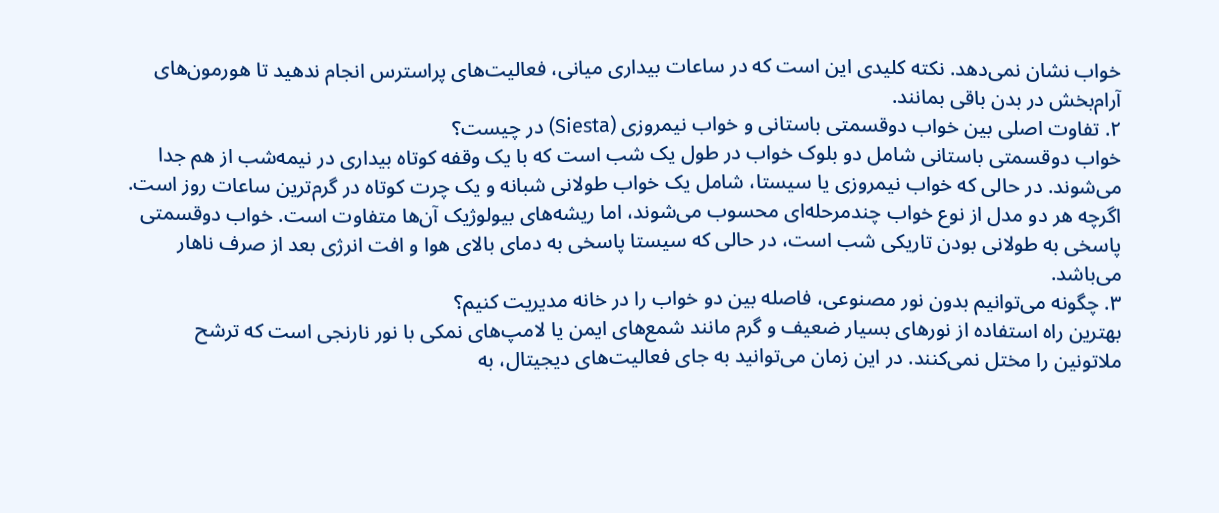خواب نشان نمی‌دهد. نکته کلیدی این است که در ساعات بیداری میانی، فعالیت‌های پراسترس انجام ندهید تا هورمون‌های آرام‌بخش در بدن باقی بمانند.
۲. تفاوت اصلی بین خواب دوقسمتی باستانی و خواب نیمروزی (Siesta) در چیست؟
خواب دوقسمتی باستانی شامل دو بلوک خواب در طول یک شب است که با یک وقفه کوتاه بیداری در نیمه‌شب از هم جدا می‌شوند. در حالی که خواب نیمروزی یا سیستا، شامل یک خواب طولانی شبانه و یک چرت کوتاه در گرم‌ترین ساعات روز است. اگرچه هر دو مدل از نوع خواب چندمرحله‌ای محسوب می‌شوند، اما ریشه‌های بیولوژیک آن‌ها متفاوت است. خواب دوقسمتی پاسخی به طولانی بودن تاریکی شب است، در حالی که سیستا پاسخی به دمای بالای هوا و افت انرژی بعد از صرف ناهار می‌باشد.
۳. چگونه می‌توانیم بدون نور مصنوعی، فاصله بین دو خواب را در خانه مدیریت کنیم؟
بهترین راه استفاده از نورهای بسیار ضعیف و گرم مانند شمع‌های ایمن یا لامپ‌های نمکی با نور نارنجی است که ترشح ملاتونین را مختل نمی‌کنند. در این زمان می‌توانید به جای فعالیت‌های دیجیتال، به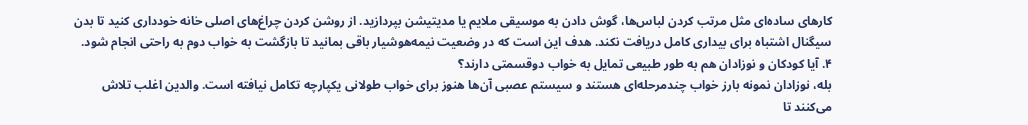کارهای ساده‌ای مثل مرتب کردن لباس‌ها، گوش دادن به موسیقی ملایم یا مدیتیشن بپردازید. از روشن کردن چراغ‌های اصلی خانه خودداری کنید تا بدن سیگنال اشتباه برای بیداری کامل دریافت نکند. هدف این است که در وضعیت نیمه‌هوشیار باقی بمانید تا بازگشت به خواب دوم به راحتی انجام شود.
۴. آیا کودکان و نوزادان هم به طور طبیعی تمایل به خواب دوقسمتی دارند؟
بله، نوزادان نمونه بارز خواب چندمرحله‌ای هستند و سیستم عصبی آن‌ها هنوز برای خواب طولانی یکپارچه تکامل نیافته است. والدین اغلب تلاش می‌کنند تا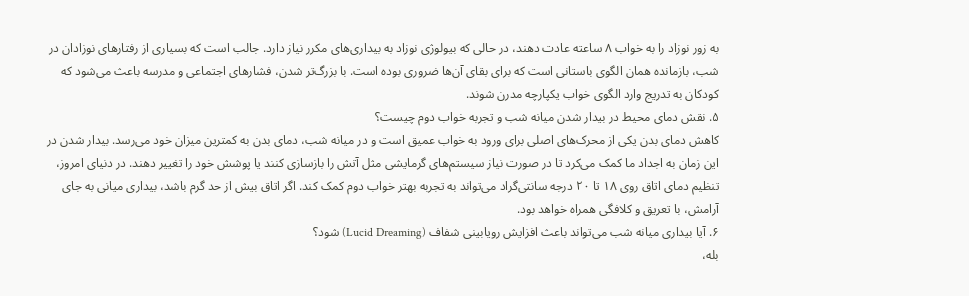به زور نوزاد را به خواب ۸ ساعته عادت دهند، در حالی که بیولوژی نوزاد به بیداری‌های مکرر نیاز دارد. جالب است که بسیاری از رفتارهای نوزادان در شب، بازمانده همان الگوی باستانی است که برای بقای آن‌ها ضروری بوده است. با بزرگ‌تر شدن، فشارهای اجتماعی و مدرسه باعث می‌شود که کودکان به تدریج وارد الگوی خواب یکپارچه مدرن شوند.
۵. نقش دمای محیط در بیدار شدن میانه شب و تجربه خواب دوم چیست؟
کاهش دمای بدن یکی از محرک‌های اصلی برای ورود به خواب عمیق است و در میانه شب، دمای بدن به کمترین میزان خود می‌رسد. بیدار شدن در این زمان به اجداد ما کمک می‌کرد تا در صورت نیاز سیستم‌های گرمایشی مثل آتش را بازسازی کنند یا پوشش خود را تغییر دهند. در دنیای امروز، تنظیم دمای اتاق روی ۱۸ تا ۲۰ درجه سانتی‌گراد می‌تواند به تجربه بهتر خواب دوم کمک کند. اگر اتاق بیش از حد گرم باشد، بیداری میانی به جای آرامش، با تعریق و کلافگی همراه خواهد بود.
۶. آیا بیداری میانه شب می‌تواند باعث افزایش رویابینی شفاف (Lucid Dreaming) شود؟
بله،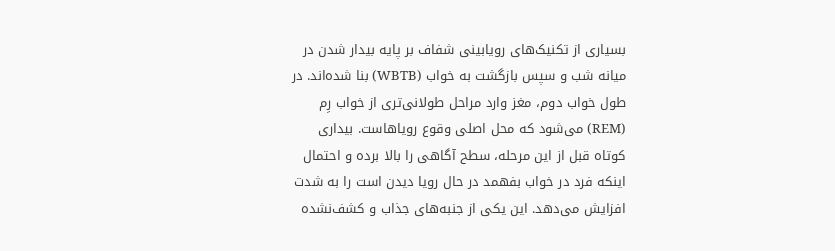بسیاری از تکنیک‌های رویابینی شفاف بر پایه بیدار شدن در میانه شب و سپس بازگشت به خواب (WBTB) بنا شده‌اند. در طول خواب دوم، مغز وارد مراحل طولانی‌تری از خواب رِم (REM) می‌شود که محل اصلی وقوع رویاهاست. بیداری کوتاه قبل از این مرحله، سطح آگاهی را بالا برده و احتمال اینکه فرد در خواب بفهمد در حال رویا دیدن است را به شدت افزایش می‌دهد. این یکی از جنبه‌های جذاب و کشف‌نشده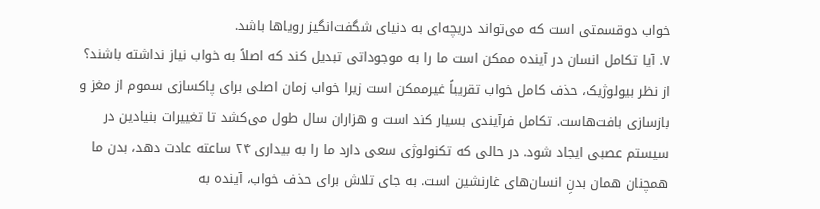خواب دوقسمتی است که می‌تواند دریچه‌ای به دنیای شگفت‌انگیز رویاها باشد.
۷. آیا تکامل انسان در آینده ممکن است ما را به موجوداتی تبدیل کند که اصلاً به خواب نیاز نداشته باشند؟
از نظر بیولوژیک، حذف کامل خواب تقریباً غیرممکن است زیرا خواب زمان اصلی برای پاکسازی سموم از مغز و بازسازی بافت‌هاست. تکامل فرآیندی بسیار کند است و هزاران سال طول می‌کشد تا تغییرات بنیادین در سیستم عصبی ایجاد شود. در حالی که تکنولوژی سعی دارد ما را به بیداری ۲۴ ساعته عادت دهد، بدن ما همچنان همان بدنِ انسان‌های غارنشین است. به جای تلاش برای حذف خواب، آینده به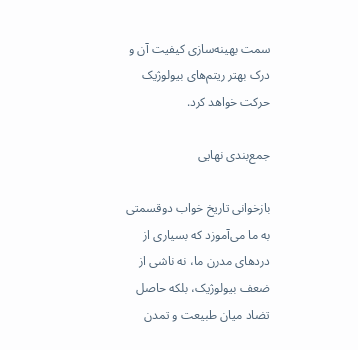سمت بهینه‌سازی کیفیت آن و درک بهتر ریتم‌های بیولوژیک حرکت خواهد کرد.

جمع‌بندی نهایی

بازخوانی تاریخ خواب دوقسمتی به ما می‌آموزد که بسیاری از دردهای مدرن ما، نه ناشی از ضعف بیولوژیک، بلکه حاصل تضاد میان طبیعت و تمدن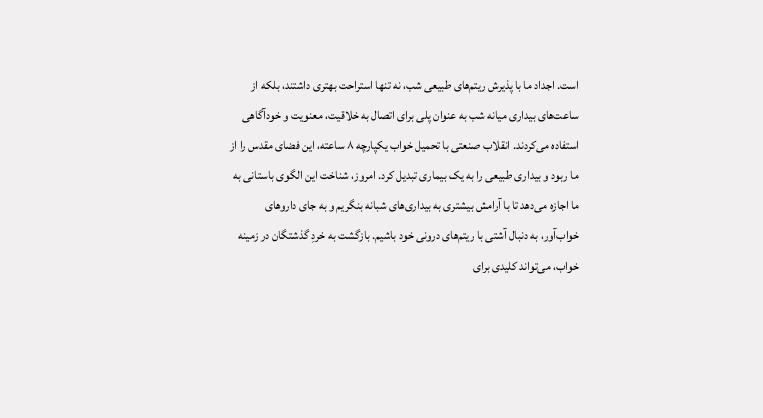است. اجداد ما با پذیرش ریتم‌های طبیعی شب، نه تنها استراحت بهتری داشتند، بلکه از ساعت‌های بیداری میانه شب به عنوان پلی برای اتصال به خلاقیت، معنویت و خودآگاهی استفاده می‌کردند. انقلاب صنعتی با تحمیل خواب یکپارچه ۸ ساعته، این فضای مقدس را از ما ربود و بیداری طبیعی را به یک بیماری تبدیل کرد. امروز، شناخت این الگوی باستانی به ما اجازه می‌دهد تا با آرامش بیشتری به بیداری‌های شبانه بنگریم و به جای داروهای خواب‌آور، به دنبال آشتی با ریتم‌های درونی خود باشیم. بازگشت به خردِ گذشتگان در زمینه خواب، می‌تواند کلیدی برای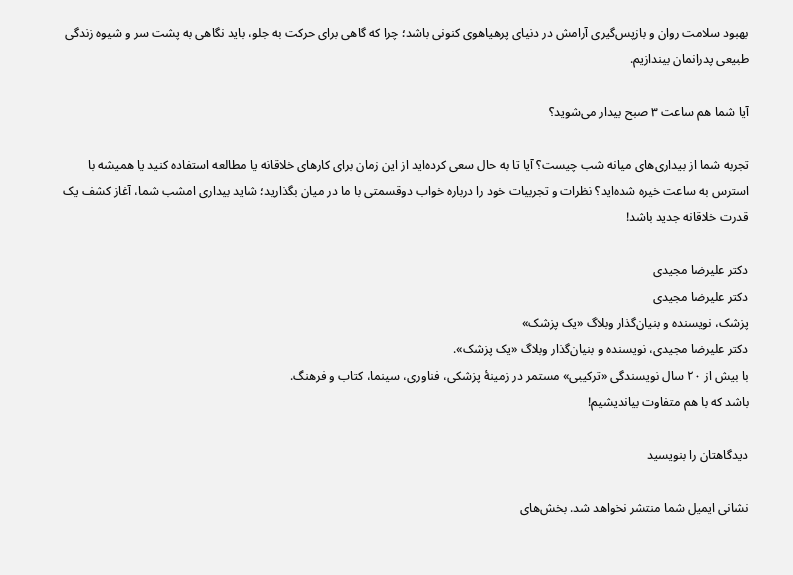بهبود سلامت روان و بازپس‌گیری آرامش در دنیای پرهیاهوی کنونی باشد؛ چرا که گاهی برای حرکت به جلو، باید نگاهی به پشت سر و شیوه زندگی طبیعی پدرانمان بیندازیم.

آیا شما هم ساعت ۳ صبح بیدار می‌شوید؟

تجربه شما از بیداری‌های میانه شب چیست؟ آیا تا به حال سعی کرده‌اید از این زمان برای کارهای خلاقانه یا مطالعه استفاده کنید یا همیشه با استرس به ساعت خیره شده‌اید؟ نظرات و تجربیات خود را درباره خواب دوقسمتی با ما در میان بگذارید؛ شاید بیداری امشب شما، آغاز کشف یک قدرت خلاقانه جدید باشد!

دکتر علیرضا مجیدی
دکتر علیرضا مجیدی
پزشک، نویسنده و بنیان‌گذار وبلاگ «یک پزشک»
دکتر علیرضا مجیدی، نویسنده و بنیان‌گذار وبلاگ «یک پزشک».
با بیش از ۲۰ سال نویسندگی «ترکیبی» مستمر در زمینهٔ پزشکی، فناوری، سینما، کتاب و فرهنگ.
باشد که با هم متفاوت بیاندیشیم!

دیدگاهتان را بنویسید

نشانی ایمیل شما منتشر نخواهد شد. بخش‌های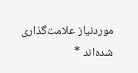موردنیاز علامت‌گذاری شده‌اند *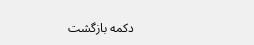دکمه بازگشت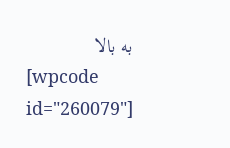به بالا
[wpcode id="260079"]